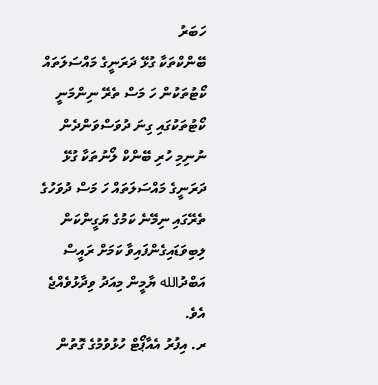ހަބަރު
ބޭންކްތަކާ ގުޅޭ ދަރަނީގެ މައްސަލަތައް ކޯޓުތަކުން ހަ މަސް ތެރޭ ނިންމަނީ
ކޯޓުތަކުގައި ގިނަ ދުވަސްވަންދެން ނުނިމި ހުރި ބޭންކް ލޯނުތަކާ ގުޅޭ ދަރަނީގެ މައްސަލަތައް ހަ މަސް ދުވަހުގެ ތެރޭގައި ނިމޭނެ ކަމުގެ ޔަގީންކަން ލިބިވަޑައިގެންފައިވާ ކަމަށް ރައީސް އަބްދުالله ޔާމީން މިއަދު ވިދާޅުވެއްޖެ އެވެ.
ރ. އިފުރު އެއާޕޯޓް ހުޅުވުމުގެ ގޮތުން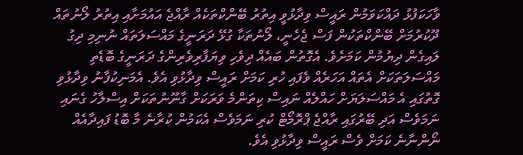ވާހަކަފުޅު ދައްކަވަމުން ރައީސް ވިދާޅުވީ އިތުރު ބޭންކްތަކެއް ރާއްޖެ އައުމަށާއި އިތުރު ލޯނުތައް ދޫކުރުމަށް ބޭންކްތަކުން ފަސް ޖެހެނީ، ލޯނުތަކާ ގުޅޭ ދަރަނީގެ މައްސަލަތައް ނުނިމި ދިގު ލައިގެން ދިޔުމުން ކަމަށެވެ. އެގޮތުން ބައެއް ދިވެހި ވިޔަފާރިވެރިންގެ ދަރަނީގެ ބޮޑެތި މައްސަލަތަކަށް އެތައް އަހަރެއް ވެފައި ހުރި ކަމަށް ރައީސް ވިދާޅުވި އެވެ. އެމަނިކުފާނު ވިދާޅުވި ގޮތުގައި އެ މައްސަލަޔަށް ހައްލެއް ނައިސް ކިތަންމެ ވަރަކަށް ގާނޫނުތަކަށް އިސްލާހު ގެނައި ނަމަވެސް އަދި ބޭރުގައި ރާއްޖެ ޕްރޮމޯޓް ކުރި ނަމަވެސް އެކަމުން ކުރާނެ މާ ބޮޑު ފައިދާއެއް ނޯންނާނެ ކަމަށް ވެސް ރައީސް ވިދާޅުވި އެވެ.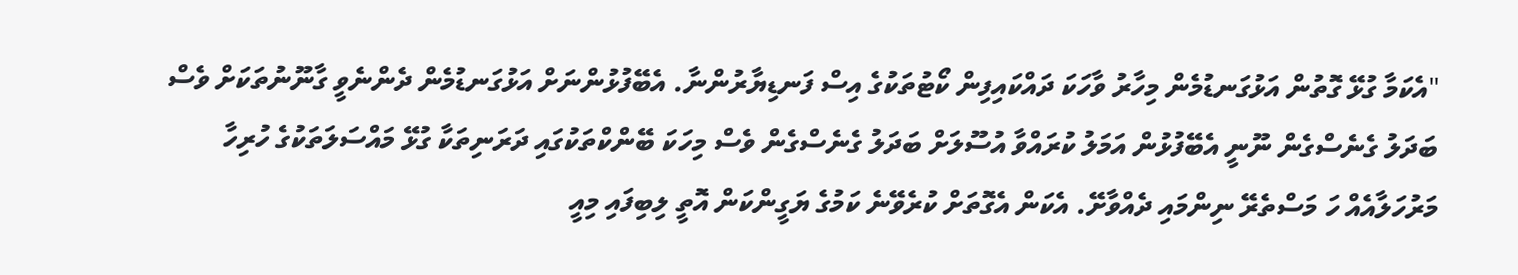"އެކަމާ ގުޅޭ ގޮތުން އަޅުގަނޑުމެން މިހާރު ވާހަކަ ދައްކައިފިން ކޯޓުތަކުގެ އިސް ފަނޑިޔާރުންނާ. އެބޭފުޅުންނަށް އަޅުގަނޑުމެން ދެންނެވީ ގާނޫނުތަކަށް ވެސް ބަދަލު ގެނެސްގެން ނޫނީ އެބޭފުޅުން އަމަލު ކުރައްވާ އުސޫލަށް ބަދަލު ގެނެސްގެން ވެސް މިހަކަ ބޭންކްތަކުގައި ދަރަނިތަކާ ގުޅޭ މައްސަލަތަކުގެ ހުރިހާ މަރުހަލާއެއް ހަ މަސްތެރޭ ނިންމައި ދެއްވާށޭ. އެކަން އެގޮތަށް ކުރެވޭނެ ކަމުގެ ޔަގީންކަން އޮތީ ލިބިފައި މިއީ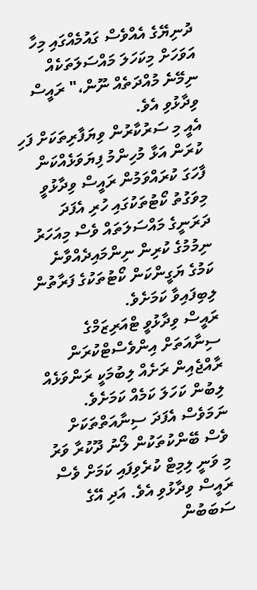ދުނިޔޭގެ އެއްވެސް ގައުމެއްގައި މިހާ އަވަހަށް މިކަހަލަ މައްސަލަތަކެއް ނިމޭނެ މުއްދަތެއް ނޫން،" ރައީސް ވިދާޅުވި އެވެ.
އެއީ މި ސަރުކާރުން ވިޔަފާރިތަކަށް ފަހި ކުރަން އަޅާ މުހިންމު ފިޔަވަޅެއްކަން ފާހަގަ ކުރައްވަމުން ރައީސް ވިދާޅުވީ މިވަގުތު ކޯޓުތަކުގައި ހުރި އެފަދަ ދަރަނީގެ މައްސަލަތައް ވެސް މިއަހަރު ނިމުމުގެ ކުރިން ނިންމައިދެއްވާނެ ކަމުގެ ޔަގީންކަން ކޯޓުތަކުގެ ފަރާތުން ލިބިފައިވާ ކަމަށެވެ.
ރައީސް ވިދާޅުވީ ޓްއަރިޒަމްގެ ސިނާއަތަށް އިންވެސްޓްކުރަން ރާއްޖެއިން ރަށެއް ލިބުމަކީ ރަންވަޅެއް ލިބުން ކަހަލަ ކަމެއް ކަމަށެވެ. ނަމަވެސް އެފަދަ ސިނާއަތްތަކަށް ވެސް ބޭންކުތަކުން ލޯނު ދޫކުރާ ވަރު މި ވަނީ ލިމިޓް ކުރެވިފައި ކަމަށް ވެސް ރައީސް ވިދާޅުވި އެވެ. އަދި އޭގެ ސަބަބުން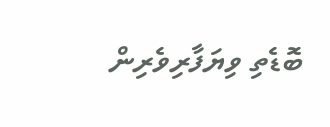ބޮޑެތި ވިޔަފާރިވެރިން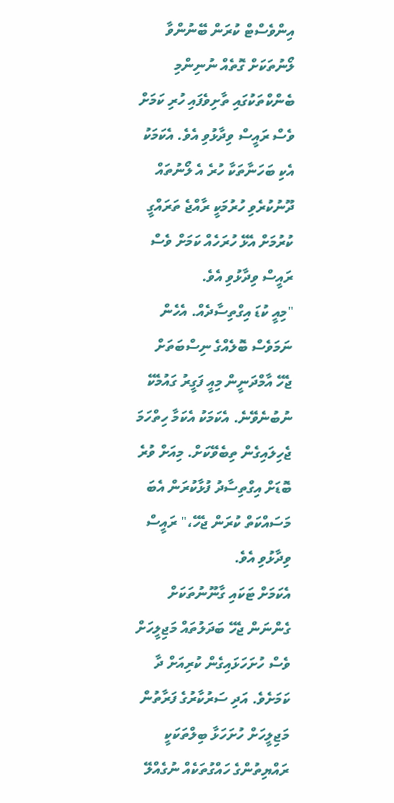އިންވެސްޓް ކުރަން ބޭނުންވާ ލޯނުތަކަށް ގޮތެއް ނުނިންމި ބެންކްތަކުގައި ތާށިވެފައި ހުރި ކަމަށް ވެސް ރައީސް ވިދާޅުވި އެވެ. އެކަމަކު އެކި ބަހަނާތަކާ ހުރެ އެ ލޯނުތައް ދޫނުކުރެވި ހުރުމަކީ ރާއްޖެ ތަރައްގީ ކުރުމަށް އެޅޭ ހުރަހެއް ކަމަށް ވެސް ރައީސް ވިދާޅުވި އެވެ.
"މިއީ ކުޑަ އިގްތިސާދެއް. އެހެން ނަމަވެސް ބޮލެއްގެ ނިސްބަތަށް ޖެހޭ އާމްދަނީން މިއީ ފަގީރު ގައުމެކޭ ނުބުނެވޭނެ. އެކަމަކު އެކަމާ ހިތްހަމަ ޖެހިލައިގެން ތިބެވޭކަށް. މިއަށް ވުރެ ބޮޑަށް އިގްތިސާދު ފުޅާކުރަން އެބަ މަސައްކަތް ކުރަން ޖެހޭ،" ރައީސް ވިދާޅުވި އެވެ.
އެކަމަށް ޓަކައި ގާނޫނުތަކަށް ގެންނަން ޖެހޭ ބަދަލުތައް މަޖިލީހަށް ވެސް ހުށަހަޅައިގެން ކުރިއަށް ދާ ކަމަށެވެ. އަދި ސަރުކާރުގެ ފަރާތުން މަޖިލީހަށް ހުށަހަޅާ ބިލްތަކަކީ ރައްޔިތުންގެ ހައްގުތަކެއް ނުގެއްލޭ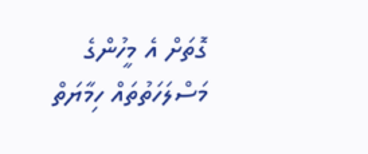ގޮތަށް އެ މީހުންގެ މަސްލަހަތުތައް ހިމާޔަތް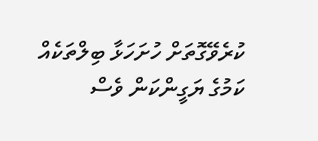ކުރެވޭގޮތަށް ހުށަހަޅާ ބިލްތަކެއް ކަމުގެ ޔަގީންކަން ވެސް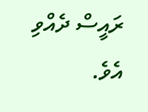ރައީސް ދެއްވި އެވެ.